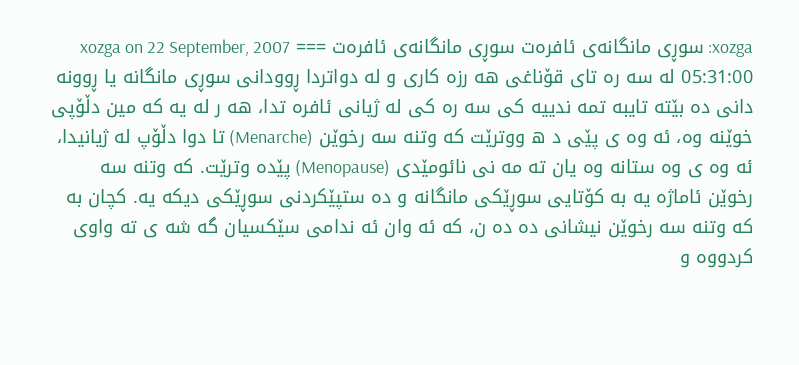xozga: سوڕی مانگانه‌ی ئافره‌ت سوڕی مانگانه‌ی ئافره‌ت === xozga on 22 September, 2007 05:31:00 له سه ره تای قۆناغی هه رزه كاری و له دواتردا ڕوودانی سوڕی مانگانه یا ڕوونه دانی ده بێته تایبه تمه ندییه کی سه ره كی له ژیانی ئافره تدا، هه ر له یه كه مین دڵۆپی خوێنه وه، ئه وه ی پێی د ه ووترێت كه وتنه سه رخوێن (Menarche) تا دوا دڵۆپ له ژیانیدا، ئه وه ی وه ستانه وه یان ته مه نی نائومێدی (Menopause) پێده وترێت. كه وتنه سه رخوێن ئاماژه یه به كۆتایی سوڕێكی مانگانه و ده ستپێكردنی سوڕێكی دیكه یه. كچان به كه وتنه سه رخوێن نیشانی ده ده ن، كه ئه وان ئه ندامی سێكسیان گه شه ی ته واوی كردووه و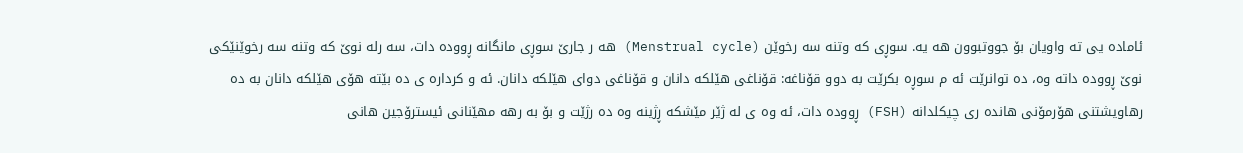ئاماده یی ته واویان بۆ جووتبوون هه یه. سوڕی كه وتنه سه رخوێن (Menstrual cycle) هه ر جارێ سوڕی مانگانه ڕووده دات، سه رله نوێ كه وتنه سه رخوێنێكی نوێ ڕووده داته وه، ده توانرێت ئه م سوڕه بكرێت به دوو قۆناغه: قۆناغی هێلكه دانان و قۆناغی دوای هێلكه دانان. ئه و كرداره ی ده بێته هۆی هێلكه دانان به ده رهاویشتنی هۆرمۆنی هانده ری چیكلدانه (FSH) ڕووده دات، ئه وه ی له ژێر مێشكه ڕژینه وه ده رژێت و بۆ به رهه مهێنانی ئیسترۆجین هانی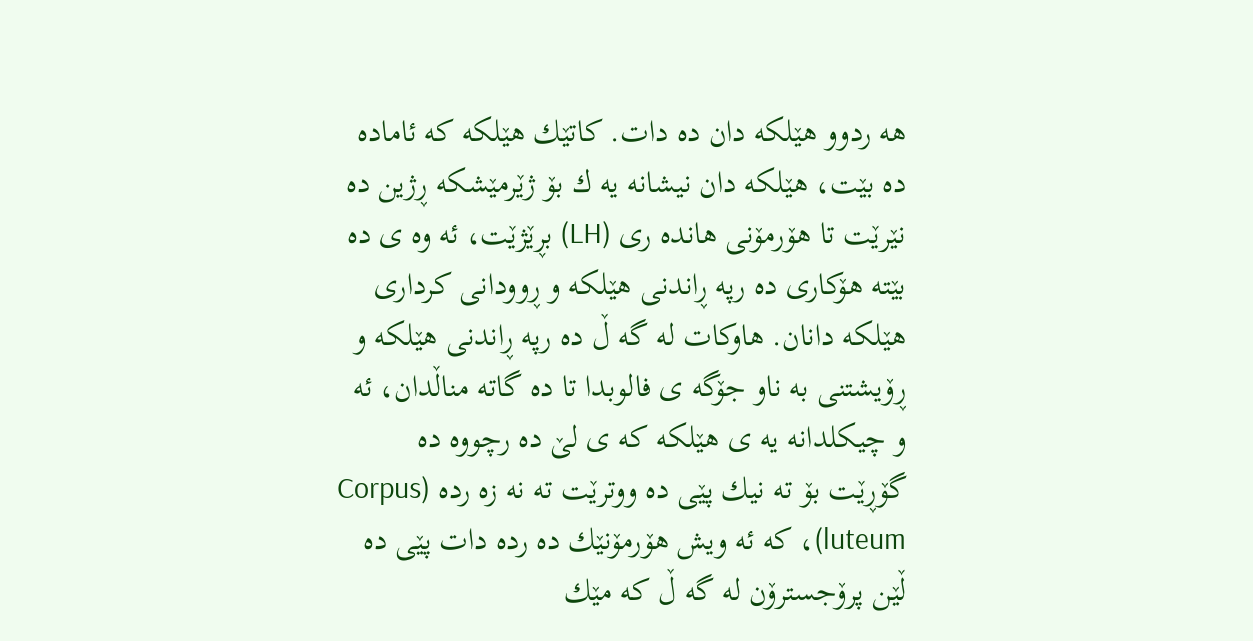هه ردوو هێلكه دان ده دات. كاتێك هێلكه كه ئاماده ده بێت، هێلكه دان نیشانه یه ك بۆ ژێرمێشكه ڕژین ده نێرێت تا هۆرمۆنی هانده ری (LH) بڕێژێت، ئه وه ی ده بێته هۆکاری ده رپه ڕاندنی هێلكه و ڕوودانی كرداری هێلكه دانان. هاوكات له گه ڵ ده رپه ڕاندنی هێلكه و ڕۆیشتنی به ناو جۆگه ی فالوبدا تا ده گاته مناڵدان، ئه و چیكلدانه یه ی هێلكه كه ی لێ ده رچووه ده گۆڕێت بۆ ته نیك پێی ده ووترێت ته نه زه رده (Corpus luteum)، كه ئه ویش هۆرمۆنێك ده رده دات پێی ده ڵێن پرۆجسترۆن له گه ڵ كه مێك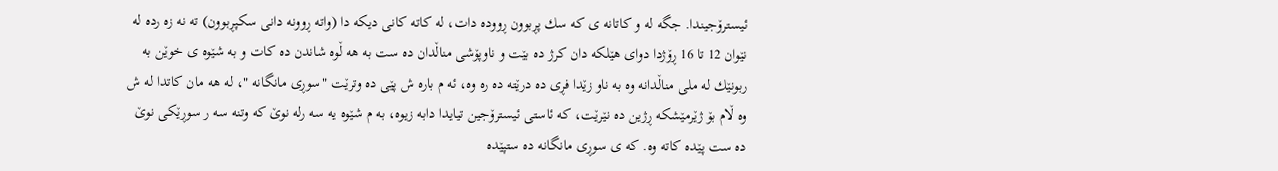ئیسترۆجیندا. جگه له و كاتانه ی كه سك پڕبوون ڕووده دات، له كاته كانی دیكه دا (واته ڕوونه دانی سكپڕبوون) ته نه زه رده له نێوان 12 تا 16 ڕۆژدا دوای هێلكه دان كرژ ده بێت و ناوپۆشی مناڵدان ده ست به هه ڵوه شاندن ده كات و به شێوه ی خوێن به ربونێك له ملی مناڵدانه وه به ناو زێدا فڕی ده درێته ده ره وه، ئه م باره ش پێی ده وترێت "سوڕی مانگانه "، له هه مان كاتدا له ش وه ڵام بۆ ژێرمێشكه ڕژین ده نێرێت، كه ئاستی ئیسترۆجین تیایدا دابه زیوه، به م شێوه یه سه رله نوێ كه وتنه سه ر سوڕێكی نوێ ده ست پێده كاته وه. كه ی سوڕی مانگانه ده ستپێده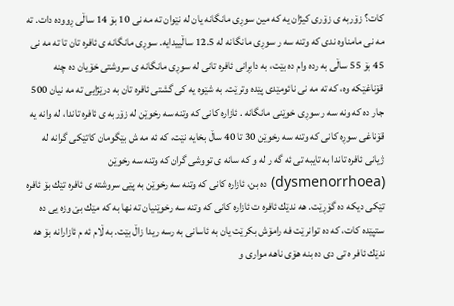كات؟ زۆربه ی زۆری كیژان یه كه مین سوڕی مانگانه یان له نێوان ته مه نی 10 بۆ 14 ساڵی ڕووده دات. ته مه نی مامناوه ندی كه وتنه سه ر سوڕی مانگانه له 12.5 ساڵییدایه. سوڕی مانگانه ی ئافره تان تا ته مه نی 45 بۆ 55 ساڵی به رده وام ده بێت، به دابڕانی ئافره تانی له سوڕی مانگانه ی سروشتی خۆیان ده چنه قۆناغێكه وه، كه ته مه نی نائومێدی پێده وترێت. به شێوه یه كی گشتی ئافره تان به درێژایی ته مه نیان 500 جار ده كه ونه سه ر سوڕی خوێنی مانگانه . ئازاره كانی كه وتنه سه رخوێن له زۆربه ی ئافره تاندا، له وانه یه قۆناغی سوڕه كانی كه وتنه سه رخوێن 30 تا 40 ساڵ بخایه نێت، كه ئه مه ش بێگومان كاتێكی گرانه له ژیانی ئافره تاندا به تایبه تی ئه گه ر له و كه سانه ی تووشی گران كه وتنه سه رخوێن (dysmenorrhoea) ده بن، ئازاره كانی كه وتنه سه رخوێن به پێی سروشته ی ئافره تێك بۆ ئافره تێكی دیكه ده گۆڕێت. هه ندێك ئافره ت ئازاره كانی كه وتنه سه رخوێنیان ته نها به كه مێك بێ وزه یی ده ستپێده كات، كه ده توانرێت فه رامۆش بكرێت یان به ئاسانی به رسه ریدا زاڵ بێت. به ڵام ئه م ئازارانه بۆ هه ندێك ئافر ه تی دی ده بنه هۆی ناهه مواری و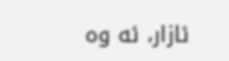ئازار، ئه وه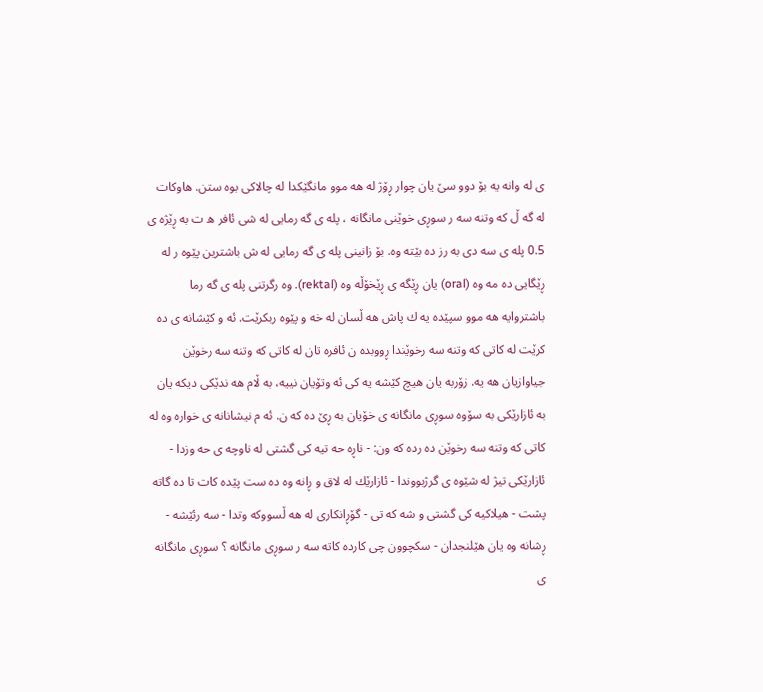ی له وانه یه بۆ دوو سێ یان چوار ڕۆژ له هه موو مانگێكدا له چالاكی بوه ستن. هاوكات له گه ڵ كه وتنه سه ر سوڕی خوێنی مانگانه ، پله ی گه رمایی له شی ئافر ه ت به ڕێژه ی 0.5 پله ی سه دی به رز ده بێته وه. بۆ زانینی پله ی گه رمایی له ش باشترین پێوه ر له ڕێگایی ده مه وه (oral) یان ڕێگه ی ڕێخۆڵه وه (rektal). وه رگرتنی پله ی گه رما باشتروایه هه موو سپێده یه ك پاش هه ڵسان له خه و پێوه ربكرێت. ئه و كێشانه ی ده كرێت له كاتی كه وتنه سه رخوێندا ڕووبده ن ئافره تان له كاتی كه وتنه سه رخوێن جیاوازیان هه یه. زۆربه یان هیچ كێشه یه كی ئه وتۆیان نییه، به ڵام هه ندێكی دیكه یان به ئازارێكی به سۆوه سوڕی مانگانه ی خۆیان به ڕێ ده كه ن. ئه م نیشانانه ی خواره وه له كاتی كه وتنه سه رخوێن ده رده كه ون: - ناڕه حه تیه كی گشتی له ناوچه ی حه وزدا - ئازارێكی تیژ له شێوه ی گرژبووندا - ئازارێك له لاق و ڕانه وه ده ست پێده كات تا ده گاته پشت - هیلاكیه كی گشتی و شه كه تی - گۆڕانكاری له هه ڵسووكه وتدا - سه رئێشه - ڕشانه وه یان هێلنجدان - سكچوون چی كارده كاته سه ر سوڕی مانگانه ؟ سوڕی مانگانه ی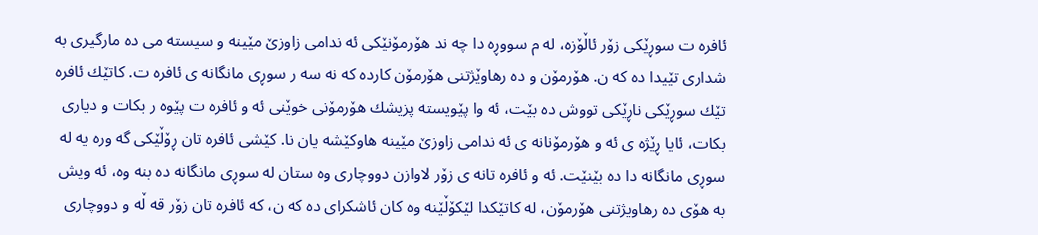ئافره ت سوڕێكی زۆر ئاڵۆزه، له م سووڕه دا چه ند هۆرمۆنێكی ئه ندامی زاوزێ مێینه و سیسته می ده مارگیری به شداری تێیدا ده كه ن. هۆرمۆن و ده رهاوێژتنی هۆرمۆن كارده كه نه سه ر سوڕی مانگانه ی ئافره ت. كاتێك ئافره تێك سوڕێكی ناڕێكی تووش ده بێت، ئه وا پێویسته پزیشك هۆرمۆنی خوێنی ئه و ئافره ت پێوه ر بكات و دیاری بكات، ئایا ڕێژه ی ئه و هۆرمۆنانه ی ئه ندامی زاوزێ مێینه هاوکێشه یان نا. كێشی ئافره تان ڕۆڵێكی گه وره یه له سوڕی مانگانه دا ده بێنێت. ئه و ئافره تانه ی زۆر لاوازن دووچاری وه ستان له سوڕی مانگانه ده بنه وه، ئه ویش به هۆی ده رهاویژتنی هۆرمۆن، له كاتێكدا لێکۆڵێنه وه كان ئاشكرای ده كه ن، كه ئافره تان زۆر قه ڵه و دووچاری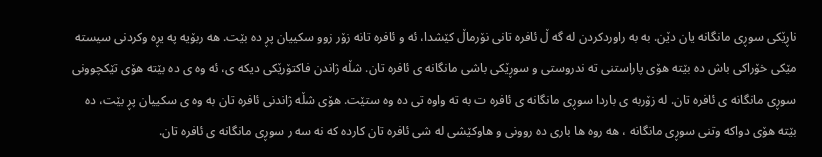ناڕێكی سوڕی مانگانه یان دێن. به به راوردكردن له گه ڵ ئافره تانی نۆرماڵ كێشدا، ئه و ئافره تانه زۆر زوو سكییان پڕ ده بێت. هه ربۆیه په یڕه وكردنی سیسته مێكی خۆراكی باش ده بێته هۆی پاراستنی ته ندروستی و سوڕێكی باشی مانگانه ی ئافره تان. شڵه ژاندن فاكتۆرێكی دیكه ی، ئه وه ی ده بێته هۆی تێكچوونی سوڕی مانگانه ی ئافره تان. له زۆربه ی باردا سوڕی مانگانه ی ئافره ت به ته واوه تی ده وه ستێت. هۆی شڵه ژاندنی ئافره تان به وه ی سكییان پڕ بێت، ده بێته هۆی دواكه وتنی سوڕی مانگانه ، هه روه ها باری ده روونی و هاوکێشی له شی ئافره تان كارده كه نه سه ر سوڕی مانگانه ی ئافره تان.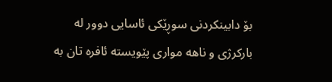بۆ دابینكردنی سوڕێكی ئاسایی دوور له باركرژی و ناهه مواری پێویسته ئافره تان به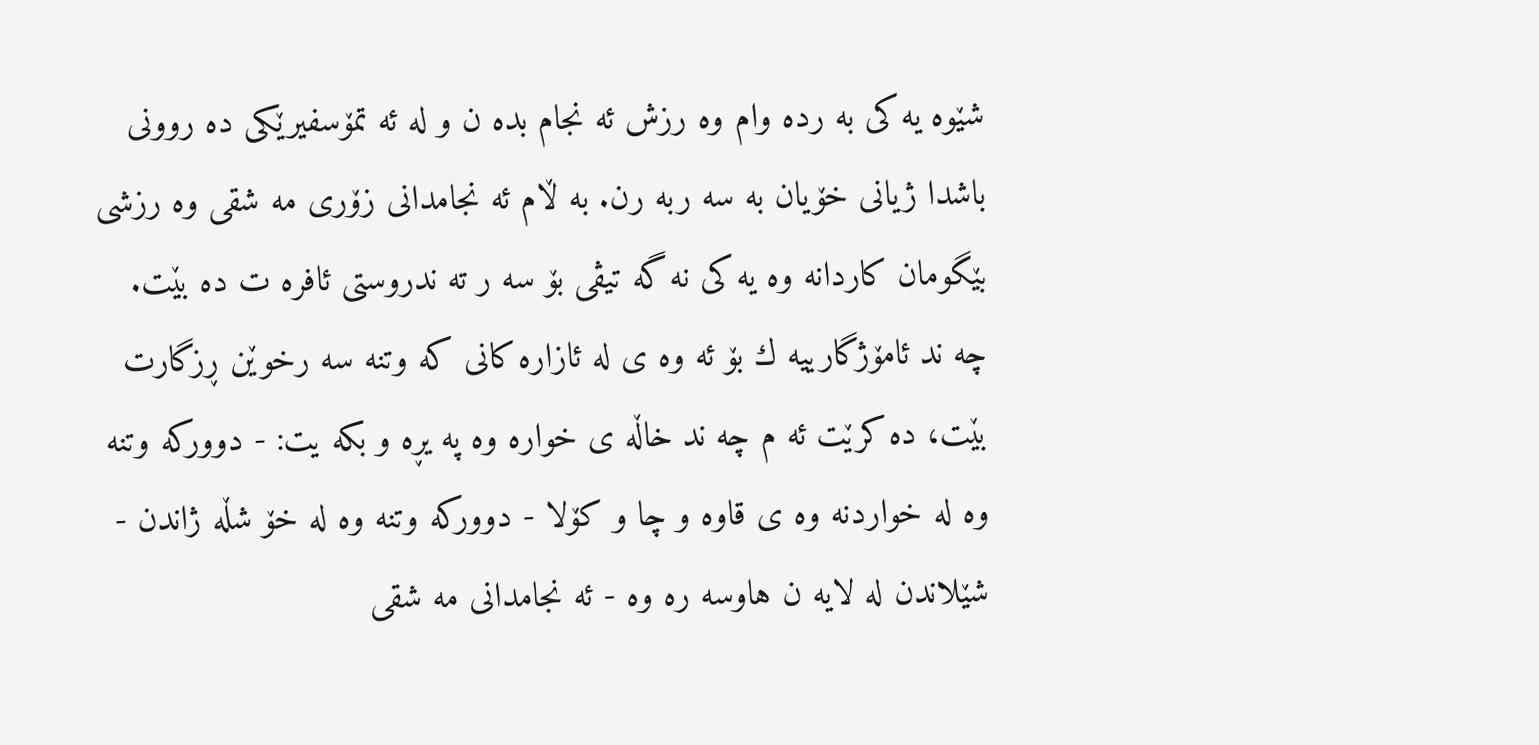شێوه یه كی به رده وام وه رزش ئه نجام بده ن و له ئه تمۆسفیرێكی ده روونی باشدا ژیانی خۆیان به سه ربه رن. به ڵام ئه نجامدانی زۆری مه شقی وه رزشی بێگومان كاردانه وه یه كی نه گه تیڤی بۆ سه ر ته ندروستی ئافره ت ده بێت. چه ند ئامۆژگارییه ك بۆ ئه وه ی له ئازاره كانی كه وتنه سه رخوێن ڕزگارت بێت، ده كرێت ئه م چه ند خاڵه ی خواره وه په یڕه و بكه یت: - دووركه وتنه وه له خواردنه وه ی قاوه و چا و كۆلا - دووركه وتنه وه له خۆ شڵه ژاندن - شێلاندن له لایه ن هاوسه ره وه - ئه نجامدانی مه شقی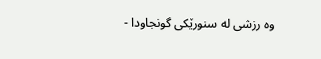وه رزشی له سنورێكی گونجاودا -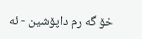خۆ گه رم داپۆشین - ئه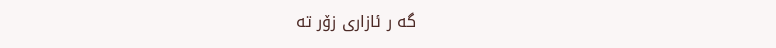گه ر ئازاری زۆر ته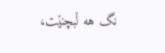نگ هه ڵبچنێت،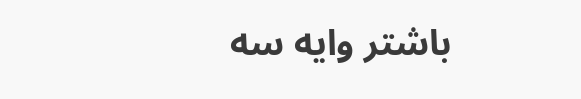باشتر وایه سه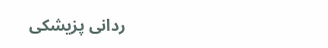ردانی پزیشكی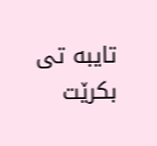تایبه تی بكرێت